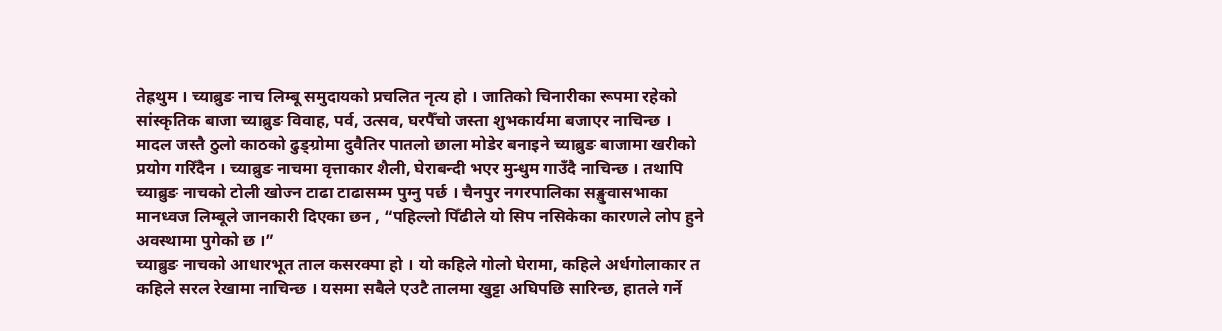तेह्रथुम । च्याब्रुङ नाच लिम्बू समुदायको प्रचलित नृत्य हो । जातिको चिनारीका रूपमा रहेको सांस्कृतिक बाजा च्याब्रुङ विवाह, पर्व, उत्सव, घरपैँचो जस्ता शुभकार्यमा बजाएर नाचिन्छ ।
मादल जस्तै ठुलो काठको ढुङ्ग्रोमा दुवैतिर पातलो छाला मोडेर बनाइने च्याब्रुङ बाजामा खरीको प्रयोग गरिँदैन । च्याब्रुङ नाचमा वृत्ताकार शैली, घेराबन्दी भएर मुन्धुम गाउँदै नाचिन्छ । तथापि च्याब्रुङ नाचको टोली खोज्न टाढा टाढासम्म पुग्नु पर्छ । चैनपुर नगरपालिका सङ्खुवासभाका मानध्वज लिम्बूले जानकारी दिएका छन , “पहिल्लो पिँढीले यो सिप नसिकेका कारणले लोप हुने अवस्थामा पुगेको छ ।”
च्याब्रुङ नाचको आधारभूत ताल कसरक्पा हो । यो कहिले गोलो घेरामा, कहिले अर्धगोलाकार त कहिले सरल रेखामा नाचिन्छ । यसमा सबैले एउटै तालमा खुट्टा अघिपछि सारिन्छ, हातले गर्ने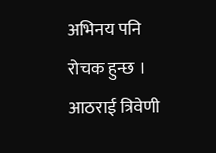अभिनय पनि रोचक हुन्छ ।
आठराई त्रिवेणी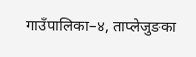गाउँपालिका–४, ताप्लेजुङका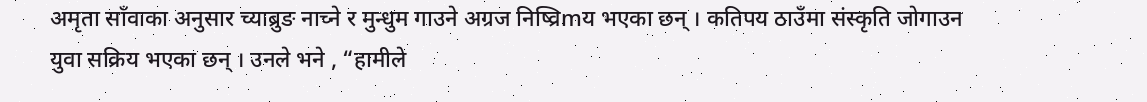अमृता साँवाका अनुसार च्याब्रुङ नाच्ने र मुन्धुम गाउने अग्रज निष्व्रिmय भएका छन् । कतिपय ठाउँमा संस्कृति जोगाउन युवा सक्रिय भएका छन् । उनले भने , “हामीले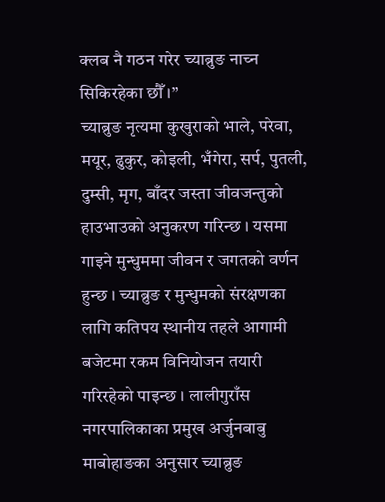क्लब नै गठन गरेर च्याब्रुङ नाच्न सिकिरहेका छौँ ।”
च्याब्रुङ नृत्यमा कुखुराको भाले, परेवा, मयूर, ढुकुर, कोइली, भँगेरा, सर्प, पुतली, दुम्सी, मृग, बाँदर जस्ता जीवजन्तुको हाउभाउको अनुकरण गरिन्छ । यसमा गाइने मुन्धुममा जीवन र जगतको वर्णन हुन्छ । च्याब्रुङ र मुन्धुमको संरक्षणका लागि कतिपय स्थानीय तहले आगामी बजेटमा रकम विनियोजन तयारी गरिरहेको पाइन्छ । लालीगुराँस नगरपालिकाका प्रमुख अर्जुनबाबु माबोहाङका अनुसार च्याब्रुङ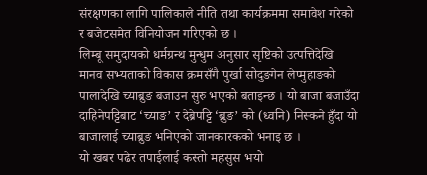संरक्षणका लागि पालिकाले नीति तथा कार्यक्रममा समावेश गरेको र बजेटसमेत विनियोजन गरिएको छ ।
लिम्बू समुदायको धर्मग्रन्थ मुन्धुम अनुसार सृष्टिको उत्पत्तिदेखि मानव सभ्यताको विकास क्रमसँगै पुर्खा सोदुङगेन लेप्मुहाङको पालादेखि च्याब्रुङ बजाउन सुरु भएको बताइन्छ । यो बाजा बजाउँदा दाहिनेपट्टिबाट ‘च्याङ’ र देब्रेपट्टि ‘ब्रुङ’ को (ध्वनि) निस्कने हुँदा यो बाजालाई च्याब्रुङ भनिएको जानकारकको भनाइ छ ।
यो खबर पढेर तपाईलाई कस्तो महसुस भयो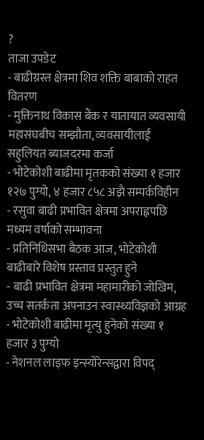?
ताजा उपडेट
- बाढीग्रस्त क्षेत्रमा शिव शक्ति बाबाको राहत वितरण
- मुक्तिनाथ विकास बैंक र यातायात व्यवसायी महासंघबीच सम्झौता, व्यवसायीलाई सहुलियत ब्याजदरमा कर्जा
- भोटेकोशी बाढीमा मृतकको संख्या १ हजार १२७ पुग्यो, ४ हजार ८५८ अझै सम्पर्कविहीन
- रसुवा बाढी प्रभावित क्षेत्रमा अपराह्नपछि मध्यम वर्षाको सम्भावना
- प्रतिनिधिसभा बैठक आज, भोटेकोशी बाढीबारे विशेष प्रस्ताव प्रस्तुत हुने
- बाढी प्रभावित क्षेत्रमा महामारीको जोखिम, उच्च सतर्कता अपनाउन स्वास्थ्यविज्ञको आग्रह
- भोटेकोशी बाढीमा मृत्यु हुनेको संख्या १ हजार ३ पुग्यो
- नेशनल लाइफ इन्स्योरेन्सद्वारा विपद्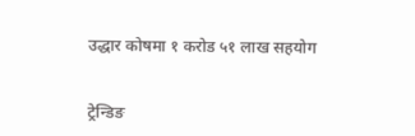उद्धार कोषमा १ करोड ५१ लाख सहयोग


ट्रेन्डिङ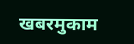खबरमुकाम